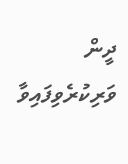ދީން
ވަރިކުރެވިފައިވާ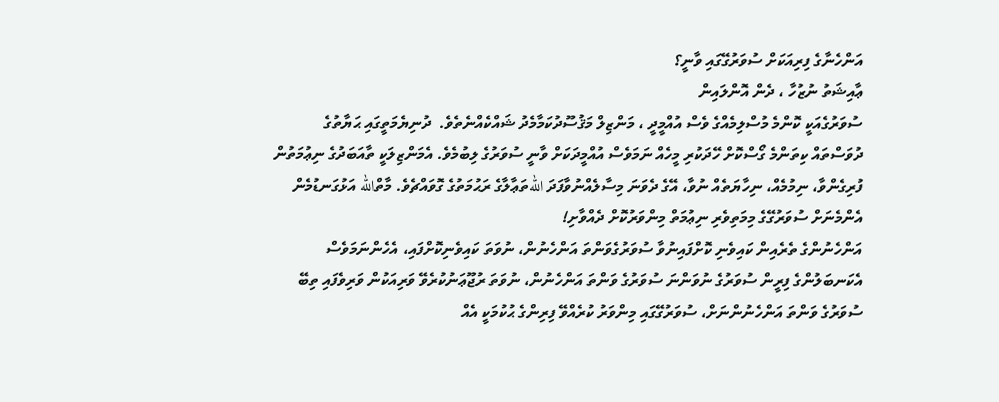އަންހެނާގެ ފިރިއަކަށް ސުވަރުގޭގައި ވާނީ؟
ޢާއިޝަތު ނުޒުހާ ، ދެން އޮންލައިން
ސުވަރުގެއަކީ ކޮންމެ މުސްލިމެއްގެ ވެސް އުއްމީދީ ، މަންޒިލް މަޤުސޫދުކަމާމެދު ޝައްކެއްނެތެވެ.  ދުނިޔެމަތީގައި ޙަޔާތުގެ ދުވަސްތައް ކިތަންމެ ގޯސްކޮށް ހޭދަކުރި މީހެއް ނަމަވެސް އުއްމީދަކަށް ވާނީ ސުވަރުގެ ލިބުމެވެ. އެމަންޒިލަކީ ތާއަބަދުގެ ނިޢުމަތުން ފުރިގެންވާ، ނިމުމެއް، ނިހާޔަތެއް ނުވާ، އޭގެ ދެވަނަ މިސާލެއްނުވާފަދަ اللهތަޢާލާގެ ރަޙުމަތުގެ ގޮވައްޗެވެ. މާތްالله އަޅުގަނޑުމެން އެންމެނަށް ސުވަރުގޭގެ މިމަތިވެރި ނިޢުމަތް މިންވަރުކޮށް ދެއްވާށި!
އަންހެނުންގެ ތެރެއިން ކައިވެނި ކޮށްފައިނުވާ ސުވަރުގެވަންތަ އަންހެނުން، ނުވަތަ ކައިވެނިކޮށްފައި، އެހެންނަމަވެސް އެކަނބަލުންގެ ފިރީން ސުވަރުގެ ނުވަންނަ ސުވަރުގެ ވަންތަ އަންހެނުން، ނުވަތަ ރުޖޫޢަނުކުރެވޭ ވަރިއަކުން ވަރިވެފައި ތިބޭ ސުވަރުގެ ވަންތަ އަންހެނުންނަށް، ސުވަރުގޭގައި މިންވަރު ކުރެއްވޭ ފިރިންގެ ޙުކުމަކީ އެއް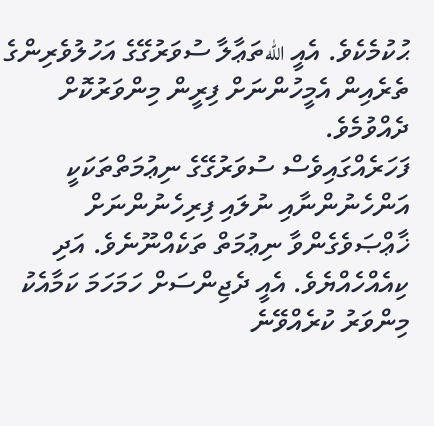ޙުކުމެކެވެ. އެއީ اللهތަޢާލާ ސުވަރުގޭގެ އަހުލުވެރިންގެ ތެރެއިން އެމީހުންނަށް ފިރީން މިންވަރުކޮށް ދެއްވުމެވެ.
ފަހަރެއްގައިވެސް ސުވަރުގޭގެ ނިޢުމަތްތަކަކީ އަންހެނުންނާއި ނުލައި ފިރިހެނުންނަށް ޚާޢްޞަވެގެންވާ ނިޢުމަތް ތަކެއްނޫނެވެ. އަދި ކިއެއްހެއްޔެވެ. އެއީ ދެޖިންސަށް ހަމަހަމަ ކަމާއެކު މިންވަރު ކުރެއްވޭނެ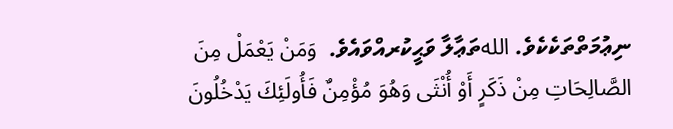ނިޢުމަތްތަކެކެވެ. اللهތަޢާލާ ވަޙީކުރއްވައެވެ.  وَمَنْ يَعْمَلْ مِنَ الصَّالِحَاتِ مِنْ ذَكَرٍ أَوْ أُنْثَى وَهُوَ مُؤْمِنٌ فَأُولَئِكَ يَدْخُلُونَ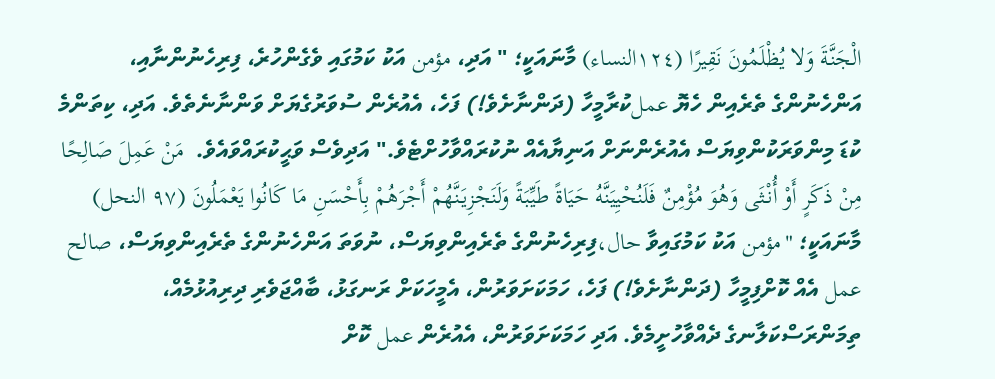الْجَنَّةَ وَلا يُظْلَمُونَ نَقِيرًا (١٢٤النساء) މާނައަކީ؛ " އަދި، مؤمن އަކު ކަމުގައި ވެގެންހުރެ، ފިރިހެނުންނާއި، އަންހެނުންގެ ތެރެއިން ހެޔޮ عملކުރާމީހާ (ދަންނާށެވެ!) ފަހެ، އެއުރެން ސުވަރުގެޔަށް ވަންނާނެތެވެ. އަދި، ކިތަންމެ ކުޑަ މިންވަރަކުންވިޔަސް އެއުރެންނަށް އަނިޔާއެއް ނުކުރައްވާހުށްޓެވެ." އަދިވެސް ވަޙީކުރައްވައެވެ.  مَنْ عَمِلَ صَالِحًا مِنْ ذَكَرٍ أَوْ أُنْثَى وَهُوَ مُؤْمِنٌ فَلَنُحْيِيَنَّهُ حَيَاةً طَيِّبَةً وَلَنَجْزِيَنَّهُمْ أَجْرَهُمْ بِأَحْسَنِ مَا كَانُوا يَعْمَلُونَ (٩٧ النحل) މާނައަކީ؛ "مؤمن އަކު ކަމުގައިވާ حال،ފިރިހެނުންގެ ތެރެއިންވިޔަސް، ނުވަތަ އަންހެނުންގެ ތެރެއިންވިޔަސް، صالح عمل އެއް ކޮށްފިމީހާ (ދަންނާށެވެ!) ފަހެ، ހަމަކަށަވަރުން، އެމީހަކަށް ރަނގަޅު، ބާއްޖަވެރި ދިރިއުޅުމެއް، ތިމަންރަސްކަލާނގެ ދެއްވާހުށީމެވެ. އަދި ހަމަކަށަވަރުން، އެއުރެން عمل ކޮށް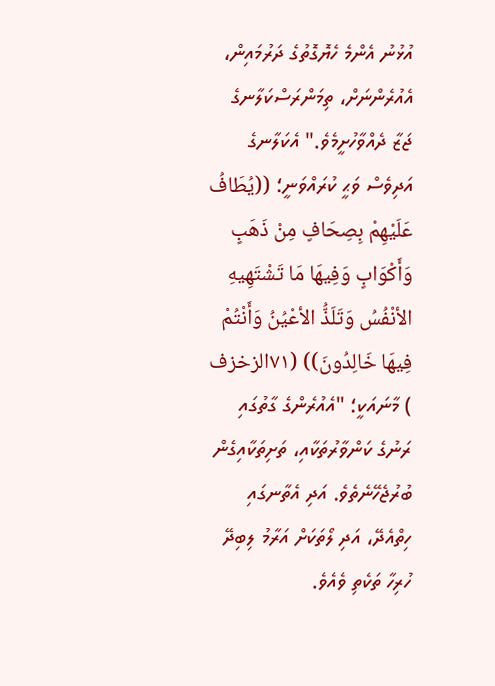އުޅުނު އެންމެ ހެޔޮގޮތުގެ ދަރުމައިން، އެއުރެންނަށް، ތިމަންރަސްކަލާނގެ ޖަޒާ ދެއްވާހުށީމެވެ." އެކަލާނގެ އަދިވެސް ވަޙީ ކުރައްވަނީ؛ ((يُطَافُ عَلَيْهِمْ بِصِحَافٍ مِنْ ذَهَبٍ وَأَكْوَابٍ وَفِيهَا مَا تَشْتَهِيهِ الأنْفُسُ وَتَلَذُّ الأعْيُنُ وَأَنْتُمْ فِيهَا خَالِدُونَ)) (٧١الزخزف ) މާނައަކީ؛ "އެއުރެންގެ ގާތުގައި ރަނުގެ ކަންވާރުތަކާއި، ތަށިތަކާއިގެން ބުރުޖެހޭނެތެވެ. އަދި އެތާނގައި ހިތްއެދޭ، އަދި ލޯތަކަށް އަރާމު ލިބިދޭ ހުރިހާ ތަކެތި ވެއެވެ.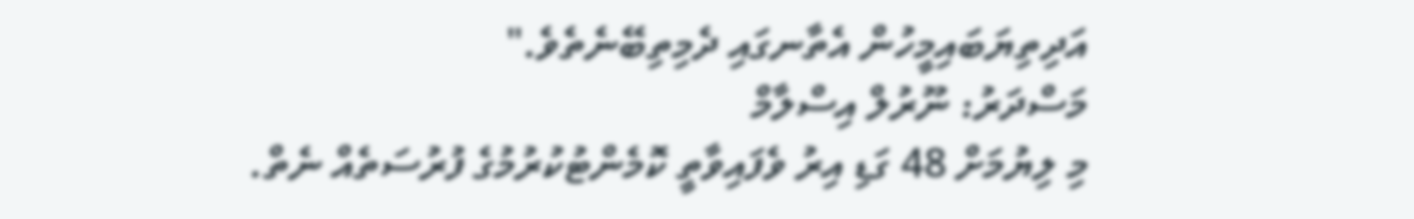އަދިތިޔަބައިމީހުން އެތާނގައި ދެމިތިބޭނެތެވެ."
މަސްދަރު: ނޫރުލް އިސްލާމް
މި ލިޔުމަށް 48 ގަޑި އިރު ވެފައިވާތީ ކޮމެންޓުކުރުމުގެ ފުރުސަތެއް ނެތް.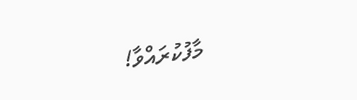މާފުކުރައްވާ!